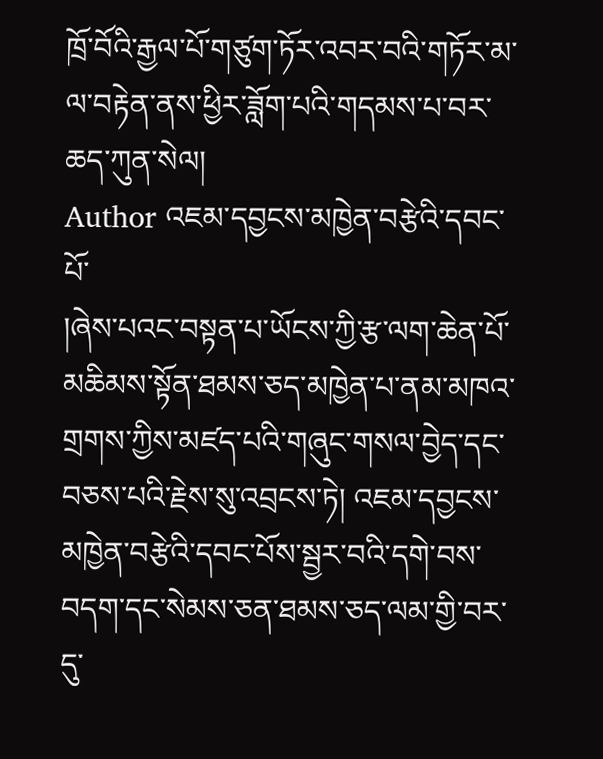ཁྲོ་བོའི་རྒྱལ་པོ་གཙུག་ཏོར་འབར་བའི་གཏོར་མ་ལ་བརྟེན་ནས་ཕྱིར་ཟློག་པའི་གདམས་པ་བར་ཆད་ཀུན་སེལ།
Author འཇམ་དབྱངས་མཁྱེན་བརྩེའི་དབང་པོ་
།ཞེས་པའང་བསྟན་པ་ཡོངས་ཀྱི་རྩ་ལག་ཆེན་པོ་མཆིམས་སྟོན་ཐམས་ཅད་མཁྱེན་པ་ནམ་མཁའ་གྲགས་ཀྱིས་མཛད་པའི་གཞུང་གསལ་བྱེད་དང་བཅས་པའི་རྗེས་སུ་འབྲངས་ཏེ། འཇམ་དབྱངས་མཁྱེན་བརྩེའི་དབང་པོས་སྦྱར་བའི་དགེ་བས་བདག་དང་སེམས་ཅན་ཐམས་ཅད་ལམ་གྱི་བར་དུ་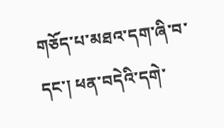གཅོད་པ་མཐའ་དག་ཞི་བ་དང་། ཕན་བདེའི་དགེ་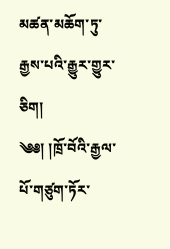མཚན་མཆོག་ཏུ་རྒྱས་པའི་རྒྱུར་གྱུར་ཅིག།
༄༅། །ཁྲོ་བོའི་རྒྱལ་པོ་གཙུག་ཏོར་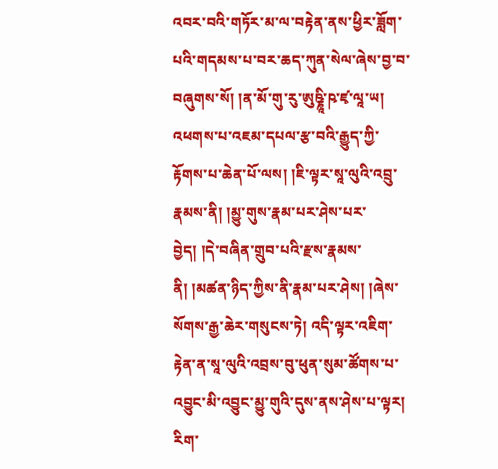འབར་བའི་གཏོར་མ་ལ་བརྟེན་ནས་ཕྱིར་ཟློག་པའི་གདམས་པ་བར་ཆད་ཀུན་སེལ་ཞེས་བྱ་བ་བཞུགས་སོ། །ན་མོ་གུ་རུ་ཨུཥྞཱི་ཥ་ཛྭ་ལཱ་ཡ། འཕགས་པ་འཇམ་དཔལ་རྩ་བའི་རྒྱུད་ཀྱི་རྟོགས་པ་ཆེན་པོ་ལས། །ཇི་ལྟར་སཱ་ལུའི་འབྲུ་རྣམས་ནི། །མྱུ་གུས་རྣམ་པར་ཤེས་པར་བྱེད། །དེ་བཞིན་གྲུབ་པའི་རྫས་རྣམས་ནི། །མཚན་ཉིད་ཀྱིས་ནི་རྣམ་པར་ཤེས། །ཞེས་སོགས་རྒྱ་ཆེར་གསུངས་ཏེ། འདི་ལྟར་འཇིག་རྟེན་ན་སཱ་ལུའི་འབྲས་བུ་ཕུན་སུམ་ཚོགས་པ་འབྱུང་མི་འབྱུང་མྱུ་གུའི་དུས་ནས་ཤེས་པ་ལྟར། རིག་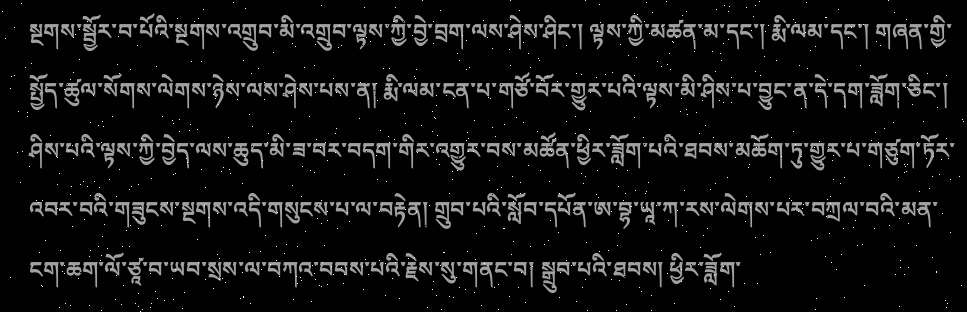སྔགས་སྦྱོར་བ་པོའི་སྔགས་འགྲུབ་མི་འགྲུབ་ལྟས་ཀྱི་བྱེ་བྲག་ལས་ཤེས་ཤིང་། ལྟས་ཀྱི་མཚན་མ་དང་། རྨི་ལམ་དང་། གཞན་གྱི་སྤྱོད་ཚུལ་སོགས་ལེགས་ཉེས་ལས་ཤེས་པས་ན། རྨི་ལམ་ངན་པ་གཙོ་བོར་གྱུར་པའི་ལྟས་མི་ཤིས་པ་བྱུང་ན་དེ་དག་ཟློག་ཅིང་། ཤིས་པའི་ལྟས་ཀྱི་བྱེད་ལས་ཆུད་མི་ཟ་བར་བདག་གིར་འགྱུར་བས་མཚོན་ཕྱིར་ཟློག་པའི་ཐབས་མཆོག་ཏུ་གྱུར་པ་གཙུག་ཏོར་འབར་བའི་གཟུངས་སྔགས་འདི་གསུངས་པ་ལ་བརྟེན། གྲུབ་པའི་སློབ་དཔོན་ཨ་བྷ་ཡཱ་ཀ་རས་ལེགས་པར་བཀྲལ་བའི་མན་ངག་ཆག་ལོ་ཙཱ་བ་ཡབ་སྲས་ལ་བཀའ་བབས་པའི་རྗེས་སུ་གནང་བ། སྒྲུབ་པའི་ཐབས། ཕྱིར་ཟློག་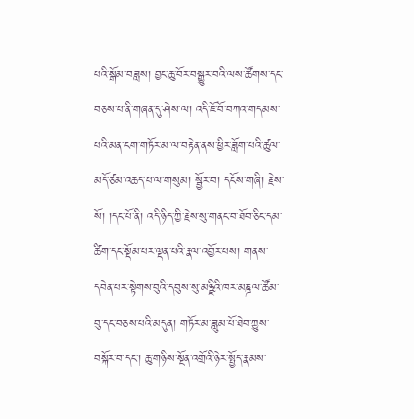པའི་སྒོམ་བཟླས། བྱང་ཆུ་བོར་བསྒྱུར་བའི་ལས་ཚོགས་དང་བཅས་པ་ནི་གཞན་དུ་ཤེས་ལ། འདི་ཇོ་བོ་བཀའ་གདམས་པའི་མན་ངག་གཏོར་མ་ལ་བརྟེན་ནས་ཕྱིར་ཟློག་པའི་ཚུལ་མདོ་ཙམ་འཆད་པ་ལ་གསུམ། སྦྱོར་བ། དངོས་གཞི། རྗེས་སོ། །དང་པོ་ནི། འདི་ཉིད་ཀྱི་རྗེས་སུ་གནང་བ་ཐོབ་ཅིང་དམ་ཚིག་དང་སྡོམ་པར་ལྡན་པའི་རྣལ་འབྱོར་པས། གནས་དབེན་པར་སྟེགས་བུའི་དབུས་སུ་མཉྫིའི་ཁར་མཎྜལ་ཚོམ་བུ་དང་བཅས་པའི་མདུན། གཏོར་མ་ཟླུམ་པོ་ཐེབ་ཀྱུས་བསྐོར་བ་དང་། ཆུ་གཉིས་སྔོན་འགྲོའི་ཉེར་སྤྱོད་རྣམས་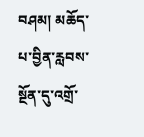བཤམ། མཆོད་པ་བྱིན་རླབས་སྔོན་དུ་འགྲོ་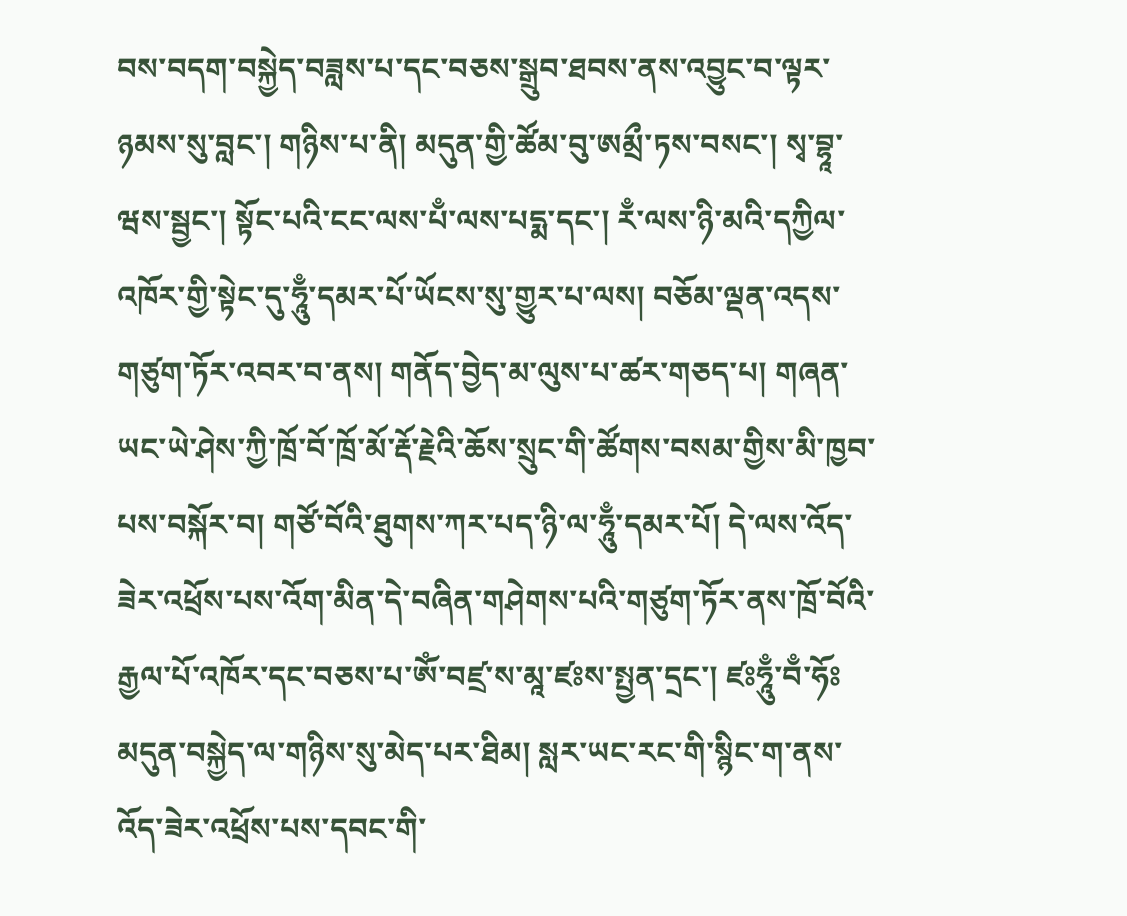བས་བདག་བསྐྱེད་བཟླས་པ་དང་བཅས་སྒྲུབ་ཐབས་ནས་འབྱུང་བ་ལྟར་ཉམས་སུ་བླང་། གཉིས་པ་ནི། མདུན་གྱི་ཚོམ་བུ་ཨམྲྀ་ཏས་བསང་། སྭ་བྷཱ་ཝས་སྦྱང་། སྟོང་པའི་ངང་ལས་པྃ་ལས་པདྨ་དང་། རྃ་ལས་ཉི་མའི་དཀྱིལ་འཁོར་གྱི་སྟེང་དུ་ཧཱུྃ་དམར་པོ་ཡོངས་སུ་གྱུར་པ་ལས། བཅོམ་ལྡན་འདས་གཙུག་ཏོར་འབར་བ་ནས། གནོད་བྱེད་མ་ལུས་པ་ཚར་གཅད་པ། གཞན་ཡང་ཡེ་ཤེས་ཀྱི་ཁྲོ་བོ་ཁྲོ་མོ་རྡོ་རྗེའི་ཆོས་སྲུང་གི་ཚོགས་བསམ་གྱིས་མི་ཁྱབ་པས་བསྐོར་བ། གཙོ་བོའི་ཐུགས་ཀར་པད་ཉི་ལ་ཧཱུྃ་དམར་པོ། དེ་ལས་འོད་ཟེར་འཕྲོས་པས་འོག་མིན་དེ་བཞིན་གཤེགས་པའི་གཙུག་ཏོར་ནས་ཁྲོ་བོའི་རྒྱལ་པོ་འཁོར་དང་བཅས་པ་ཨོཾ་བཛྲ་ས་མཱ་ཛཿས་སྤྱན་དྲང་། ཛཿཧཱུྃ་བྃ་ཧོཿ མདུན་བསྐྱེད་ལ་གཉིས་སུ་མེད་པར་ཐིམ། སླར་ཡང་རང་གི་སྙིང་ག་ནས་འོད་ཟེར་འཕྲོས་པས་དབང་གི་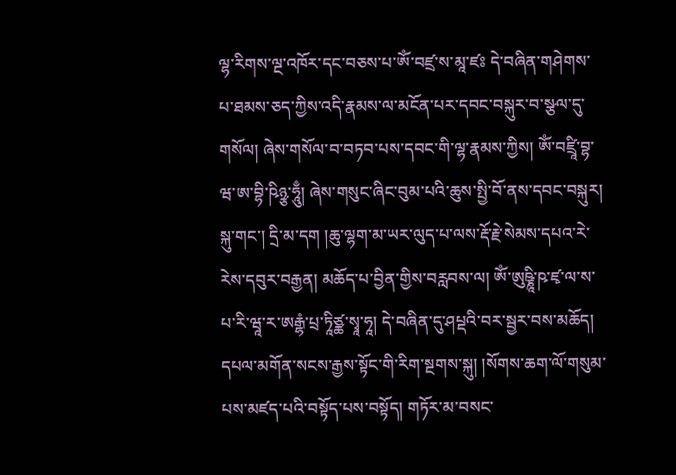ལྷ་རིགས་ལྔ་འཁོར་དང་བཅས་པ་ཨོཾ་བཛྲ་ས་མཱ་ཛཿ དེ་བཞིན་གཤེགས་པ་ཐམས་ཅད་ཀྱིས་འདི་རྣམས་ལ་མངོན་པར་དབང་བསྐུར་བ་སྩལ་དུ་གསོལ། ཞེས་གསོལ་བ་བཏབ་པས་དབང་གི་ལྷ་རྣམས་ཀྱིས། ཨོཾ་བཛྲཱི་བྷ་ཝ་ཨ་བྷི་ཥིཉྩ་ཧཱུྃ། ཞེས་གསུང་ཞིང་བུམ་པའི་ཆུས་སྤྱི་བོ་ནས་དབང་བསྐུར། སྐུ་གང་། དྲི་མ་དག །ཆུ་ལྷག་མ་ཡར་ལུད་པ་ལས་རྡོ་རྗེ་སེམས་དཔའ་རེ་རེས་དབུར་བརྒྱན། མཆོད་པ་བྱིན་གྱིས་བརླབས་ལ། ཨོཾ་ཨུཥྞཱི་ཥ་ཛྭ་ལ་ས་པ་རི་ཝཱ་ར་ཨརྒྷཾ་པྲ་ཏཱིཙྪ་སྭཱ་ཧཱ། དེ་བཞིན་དུ་ཤཔྡའི་བར་སྦྱར་བས་མཆོད། དཔལ་མགོན་སངས་རྒྱས་སྟོང་གི་རིག་སྔགས་སྐུ། །སོགས་ཆག་ལོ་གསུམ་པས་མཛད་པའི་བསྟོད་པས་བསྟོད། གཏོར་མ་བསང་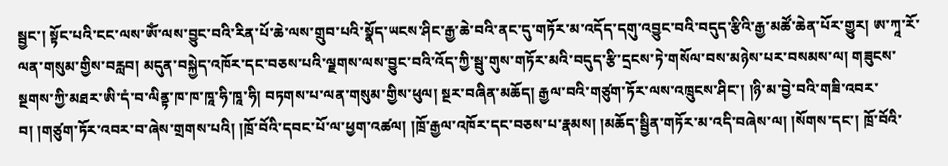སྦྱང་། སྟོང་པའི་ངང་ལས་ཨོཾ་ལས་བྱུང་བའི་རིན་པོ་ཆེ་ལས་གྲུབ་པའི་སྣོད་ཡངས་ཤིང་རྒྱ་ཆེ་བའི་ནང་དུ་གཏོར་མ་འདོད་དགུ་འབྱུང་བའི་བདུད་རྩིའི་རྒྱ་མཚོ་ཆེན་པོར་གྱུར། ཨ་ཀཱ་རོ་ལན་གསུམ་གྱིས་བརླབ། མདུན་བསྐྱེད་འཁོར་དང་བཅས་པའི་ལྗགས་ལས་བྱུང་བའི་འོད་ཀྱི་སྦུ་གུས་གཏོར་མའི་བདུད་རྩི་དྲངས་ཏེ་གསོལ་བས་མཉེས་པར་བསམས་ལ། གཟུངས་སྔགས་ཀྱི་མཐར་ཨི་དཾ་བ་ལིནྟ་ཁ་ཁ་ཁཱ་ཧི་ཁཱ་ཧི། བཏགས་པ་ལན་གསུམ་གྱིས་ཕུལ། སྔར་བཞིན་མཆོད། རྒྱལ་བའི་གཙུག་ཏོར་ལས་འཁྲུངས་ཤིང་། །ཉི་མ་བྱེ་བའི་གཟི་འབར་བ། །གཙུག་ཏོར་འབར་བ་ཞེས་གྲགས་པའི། །ཁྲོ་བོའི་དབང་པོ་ལ་ཕྱག་འཚལ། །ཁྲོ་རྒྱལ་འཁོར་དང་བཅས་པ་རྣམས། །མཆོད་སྦྱིན་གཏོར་མ་འདི་བཞེས་ལ། །སོགས་དང་། ཁྲོ་བོའི་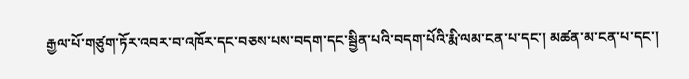རྒྱལ་པོ་གཙུག་ཏོར་འབར་བ་འཁོར་དང་བཅས་པས་བདག་དང་སྦྱིན་པའི་བདག་པོའི་རྨི་ལམ་ངན་པ་དང་། མཚན་མ་ངན་པ་དང་།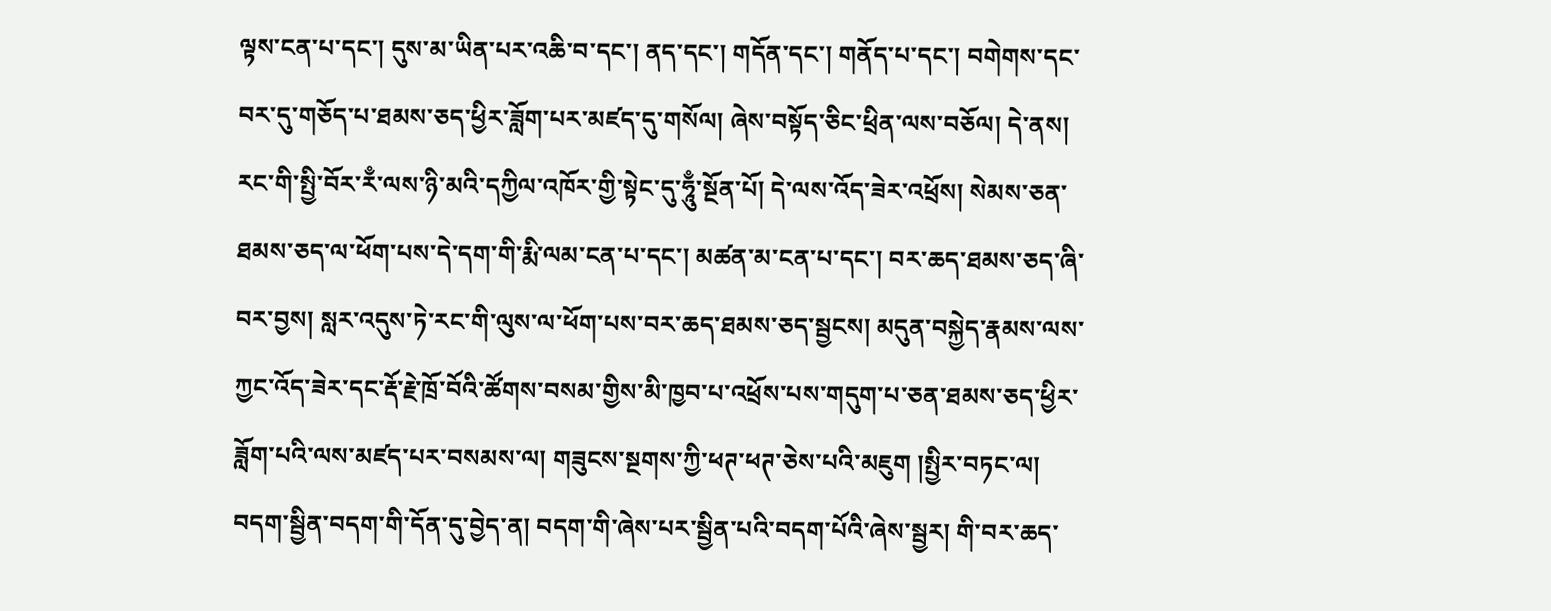ལྟས་ངན་པ་དང་། དུས་མ་ཡིན་པར་འཆི་བ་དང་། ནད་དང་། གདོན་དང་། གནོད་པ་དང་། བགེགས་དང་བར་དུ་གཅོད་པ་ཐམས་ཅད་ཕྱིར་ཟློག་པར་མཛད་དུ་གསོལ། ཞེས་བསྟོད་ཅིང་ཕྲིན་ལས་བཅོལ། དེ་ནས། རང་གི་སྤྱི་བོར་རྃ་ལས་ཉི་མའི་དཀྱིལ་འཁོར་གྱི་སྟེང་དུ་ཧཱུྃ་སྔོན་པོ། དེ་ལས་འོད་ཟེར་འཕྲོས། སེམས་ཅན་ཐམས་ཅད་ལ་ཕོག་པས་དེ་དག་གི་རྨི་ལམ་ངན་པ་དང་། མཚན་མ་ངན་པ་དང་། བར་ཆད་ཐམས་ཅད་ཞི་བར་བྱས། སླར་འདུས་ཏེ་རང་གི་ལུས་ལ་ཕོག་པས་བར་ཆད་ཐམས་ཅད་སྦྱངས། མདུན་བསྐྱེད་རྣམས་ལས་ཀྱང་འོད་ཟེར་དང་རྡོ་རྗེ་ཁྲོ་བོའི་ཚོགས་བསམ་གྱིས་མི་ཁྱབ་པ་འཕྲོས་པས་གདུག་པ་ཅན་ཐམས་ཅད་ཕྱིར་ཟློག་པའི་ལས་མཛད་པར་བསམས་ལ། གཟུངས་སྔགས་ཀྱི་ཕཊ་ཕཊ་ཅེས་པའི་མཇུག །སྤྱིར་བཏང་ལ། བདག་སྦྱིན་བདག་གི་དོན་དུ་བྱེད་ན། བདག་གི་ཞེས་པར་སྦྱིན་པའི་བདག་པོའི་ཞེས་སྦྱར། གི་བར་ཆད་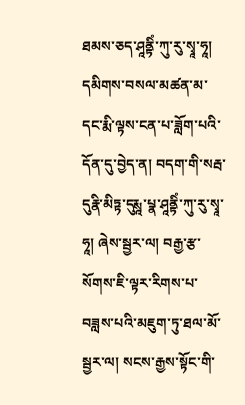ཐམས་ཅད་ཤཱནྟིཾ་ཀུ་རུ་སྭཱ་ཧཱ། དམིགས་བསལ་མཚན་མ་དང་རྨི་ལྟས་ངན་པ་ཟློག་པའི་དོན་དུ་བྱེད་ན། བདག་གི་སརྦ་དུརྣི་མིཏྟ་དུརྶཱ་པྣ་ཤཱནྟིཾ་ཀུ་རུ་སྭཱ་ཧཱ། ཞེས་སྦྱར་ལ། བརྒྱ་རྩ་སོགས་ཇི་ལྟར་རིགས་པ་བཟླས་པའི་མཇུག་ཏུ་ཐལ་མོ་སྦྱར་ལ། སངས་རྒྱས་སྟོང་གི་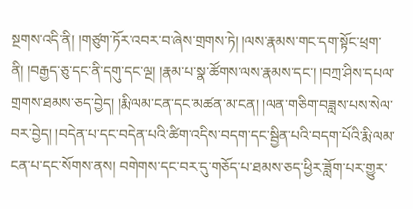སྔགས་འདི་ནི། །གཙུག་ཏོར་འབར་བ་ཞེས་གྲགས་ཏེ། །ལས་རྣམས་གང་དག་སྟོང་ཕྲག་ནི། །བརྒྱད་ཅུ་དང་ནི་དགུ་དང་ལྔ། །རྣམ་པ་སྣ་ཚོགས་ལས་རྣམས་དང་། །བཀྲ་ཤིས་དཔལ་གྲགས་ཐམས་ཅད་བྱེད། །རྨི་ལམ་ངན་དང་མཚན་མ་ངན། །ལན་གཅིག་བཟླས་པས་སེལ་བར་བྱེད། །བདེན་པ་དང་བདེན་པའི་ཚིག་འདིས་བདག་དང་སྦྱིན་པའི་བདག་པོའི་རྨི་ལམ་ངན་པ་དང་སོགས་ནས། བགེགས་དང་བར་དུ་གཅོད་པ་ཐམས་ཅད་ཕྱིར་ཟློག་པར་གྱུར་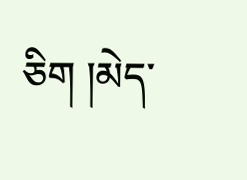ཅིག །མེད་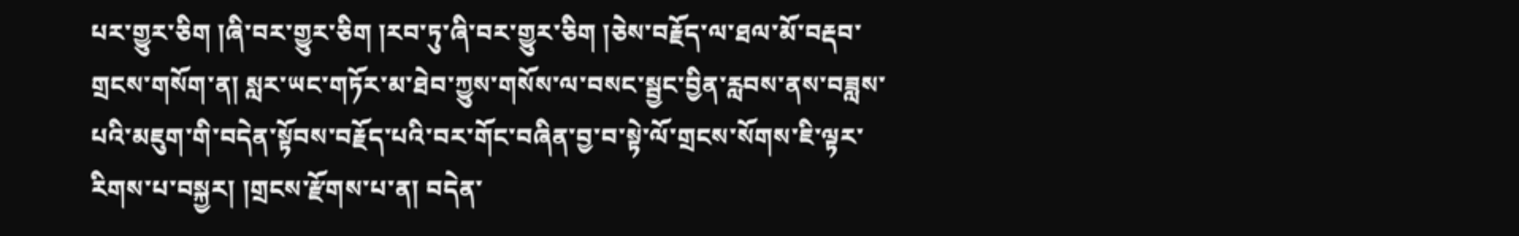པར་གྱུར་ཅིག །ཞི་བར་གྱུར་ཅིག །རབ་ཏུ་ཞི་བར་གྱུར་ཅིག །ཅེས་བརྗོད་ལ་ཐལ་མོ་བརྡབ་གྲངས་གསོག་ན། སླར་ཡང་གཏོར་མ་ཐེབ་ཀྱུས་གསོས་ལ་བསང་སྦྱང་བྱིན་རླབས་ནས་བཟླས་པའི་མཇུག་གི་བདེན་སྟོབས་བརྗོད་པའི་བར་གོང་བཞིན་བྱ་བ་སྟེ་ལོ་གྲངས་སོགས་ཇི་ལྟར་རིགས་པ་བསྐྱར། །གྲངས་རྫོགས་པ་ན། བདེན་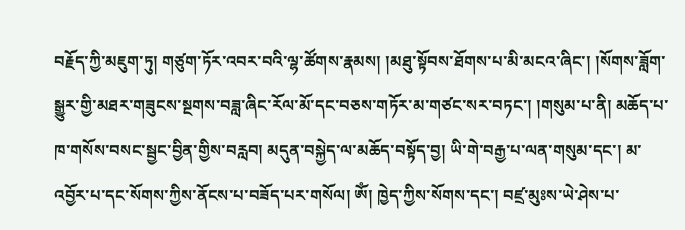བརྗོད་ཀྱི་མཇུག་ཏུ། གཙུག་ཏོར་འབར་བའི་ལྷ་ཚོགས་རྣམས། །མཐུ་སྟོབས་ཐོགས་པ་མི་མངའ་ཞིང་། །སོགས་ཟློག་སྒྱུར་གྱི་མཐར་གཟུངས་སྔགས་བཟླ་ཞིང་རོལ་མོ་དང་བཅས་གཏོར་མ་གཙང་སར་བཏང་། །གསུམ་པ་ནི། མཆོད་པ་ཁ་གསོས་བསང་སྦྱང་བྱིན་གྱིས་བརླབ། མདུན་བསྐྱེད་ལ་མཆོད་བསྟོད་བྱ། ཡི་གེ་བརྒྱ་པ་ལན་གསུམ་དང་། མ་འབྱོར་པ་དང་སོགས་ཀྱིས་ནོངས་པ་བཟོད་པར་གསོལ། ཨོཾ། ཁྱེད་ཀྱིས་སོགས་དང་། བཛྲ་མུཿས་ཡེ་ཤེས་པ་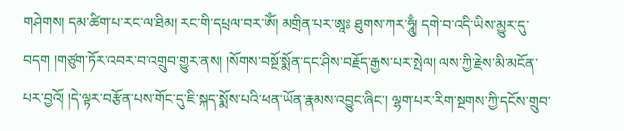གཤེགས། དམ་ཚིག་པ་རང་ལ་ཐིམ། རང་གི་དཔྲལ་བར་ཨོཾ། མགྲིན་པར་ཨཱཿ ཐུགས་ཀར་ཧཱུྃ། དགེ་བ་འདི་ཡིས་མྱུར་དུ་བདག །གཙུག་ཏོར་འབར་བ་འགྲུབ་གྱུར་ནས། །སོགས་བསྔོ་སྨོན་དང་ཤིས་བརྗོད་རྒྱས་པར་སྤེལ། ལས་ཀྱི་རྗེས་མི་མངོན་པར་བྱའོ། །དེ་ལྟར་བརྩོན་པས་གོང་དུ་ཇི་སྐད་སྨོས་པའི་ཕན་ཡོན་རྣམས་འབྱུང་ཞིང་། ལྷག་པར་རིག་སྔགས་ཀྱི་དངོས་གྲུབ་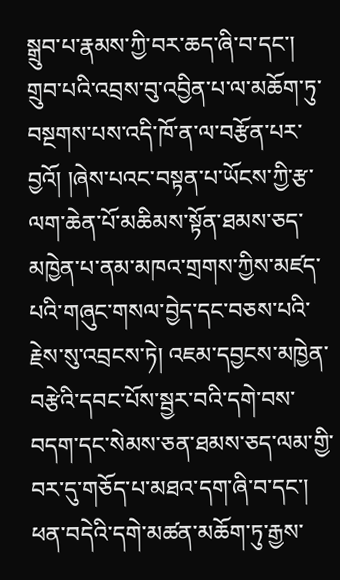སྒྲུབ་པ་རྣམས་ཀྱི་བར་ཆད་ཞི་བ་དང་། གྲུབ་པའི་འབྲས་བུ་འབྱིན་པ་ལ་མཆོག་ཏུ་བསྔགས་པས་འདི་ཁོ་ན་ལ་བརྩོན་པར་བྱའོ། །ཞེས་པའང་བསྟན་པ་ཡོངས་ཀྱི་རྩ་ལག་ཆེན་པོ་མཆིམས་སྟོན་ཐམས་ཅད་མཁྱེན་པ་ནམ་མཁའ་གྲགས་ཀྱིས་མཛད་པའི་གཞུང་གསལ་བྱེད་དང་བཅས་པའི་རྗེས་སུ་འབྲངས་ཏེ། འཇམ་དབྱངས་མཁྱེན་བརྩེའི་དབང་པོས་སྦྱར་བའི་དགེ་བས་བདག་དང་སེམས་ཅན་ཐམས་ཅད་ལམ་གྱི་བར་དུ་གཅོད་པ་མཐའ་དག་ཞི་བ་དང་། ཕན་བདེའི་དགེ་མཚན་མཆོག་ཏུ་རྒྱས་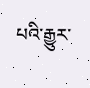པའི་རྒྱུར་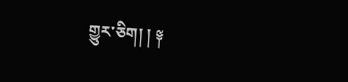གྱུར་ཅིག། ། ༈